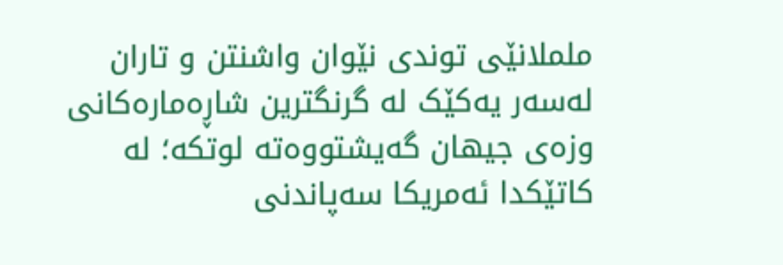ململانێی توندی نێوان واشنتن و تاران لەسەر یەکێک لە گرنگترین شاڕەمارەکانی وزەی جیهان گەیشتووەتە لوتکە؛ لە کاتێکدا ئەمریکا سەپاندنی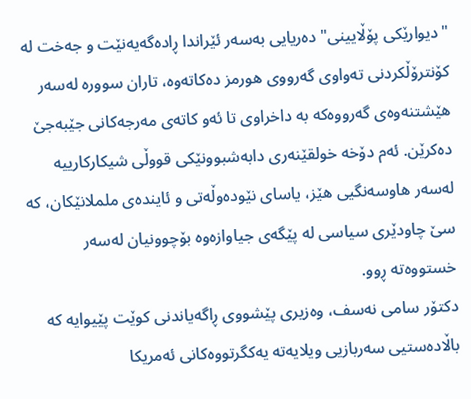"دیوارێکی پۆڵایینی" دەریایی بەسەر ئێراندا ڕادەگەیەنێت و جەخت لە کۆنترۆڵکردنی تەواوی گەرووی هورمز دەکاتەوە، تاران سوورە لەسەر هێشتنەوەی گەرووەکە بە داخراوی تا ئەو کاتەی مەرجەکانی جێبەجێ دەکرێن. ئەم دۆخە خولقێنەری دابەشبوونێکی قووڵی شیکارکارییە لەسەر هاوسەنگیی هێز، یاسای نێودەوڵەتی و ئایندەی ململانێکان، کە سێ چاودێری سیاسی لە پێگەی جیاوازەوە بۆچوونیان لەسەر خستووەتە ڕوو.
دکتۆر سامی نەسف، وەزیری پێشووی ڕاگەیاندنی کوێت پێیوایە کە باڵادەستیی سەربازیی ویلایەتە یەکگرتووەکانی ئەمریکا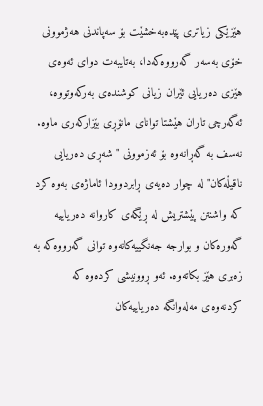هێزێکی زیاتری پێدەبەخشێت بۆ سەپاندنی هەژموونی خۆی بەسەر گەرووەکەدا، بەتایبەت دوای ئەوەی هێزی دەریایی ئێران زیانی کوشندەی بەرکەوتووە، ئەگەرچی تاران هێشتا توانای مانۆڕی بێزارکەری ماوە. نەسف بە گەڕانەوە بۆ ئەزموونی "شەڕی دەریایی ناقیڵەکان" لە چوار دەیەی ڕابردوودا ئاماژەی بەوە کرد کە واشنتن پێشتریش لە ڕێگەی کاروانە دەریاییە گەورەکان و بوارجە جەنگییەکانەوە توانی گەرووەکە بە زەبری هێز بکاتەوە. ئەو ڕوونیشی کردەوە کە کردنەوەی مەلەوانگە دەریاییەکان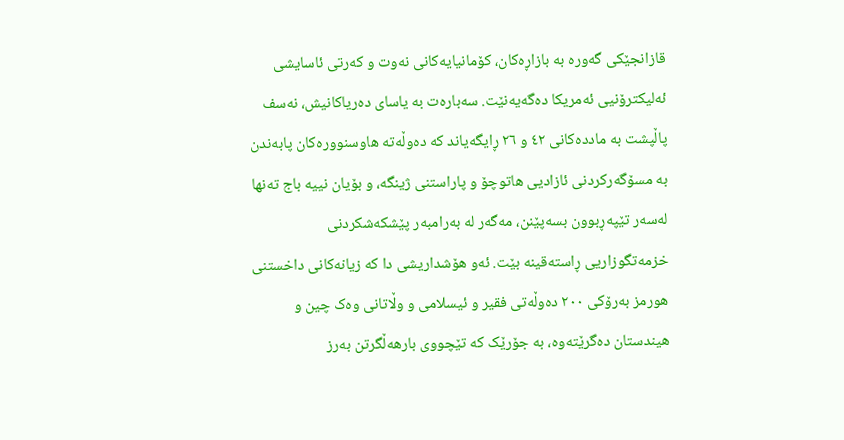قازانجێکی گەورە بە بازاڕەکان، کۆمانیایەکانی نەوت و کەرتی ئاسایشی ئەلیکترۆنیی ئەمریکا دەگەیەنێت. سەبارەت بە یاسای دەریاکانیش، نەسف پاڵپشت بە ماددەکانی ٤٢ و ٢٦ ڕایگەیاند کە دەوڵەتە هاوسنوورەکان پابەندن بە مسۆگەرکردنی ئازادیی هاتوچۆ و پاراستنی ژینگە، و بۆیان نییە باج تەنها لەسەر تێپەڕبوون بسەپێنن، مەگەر لە بەرامبەر پێشکەشکردنی خزمەتگوزاریی ڕاستەقینە بێت. ئەو هۆشداریشی دا کە زیانەکانی داخستنی هورمز بەرۆکی ٢٠٠ دەوڵەتی فقیر و ئیسلامی و وڵاتانی وەک چین و هیندستان دەگرێتەوە، بە جۆرێک کە تێچووی بارھەڵگرتن بەرز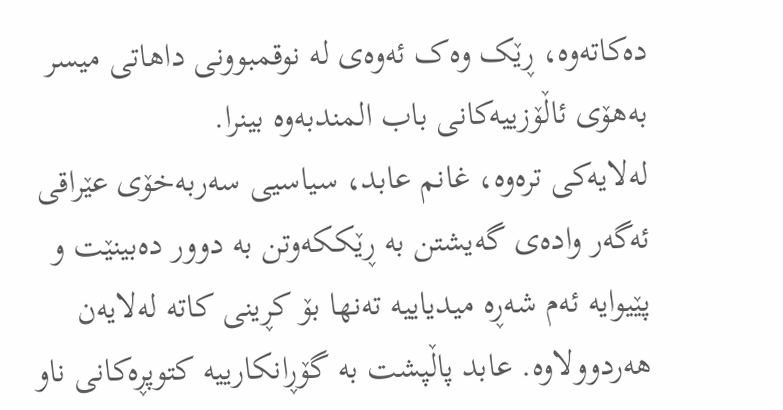دەکاتەوە، ڕێک وەک ئەوەی لە نوقمبوونی داهاتی میسر بەهۆی ئاڵۆزییەکانی باب المندبەوە بینرا.
لەلایەکی ترەوە، غانم عابد، سیاسیی سەربەخۆی عێراقی ئەگەر وادەی گەیشتن بە ڕێککەوتن بە دوور دەبینێت و پێیوایە ئەم شەڕە میدیاییە تەنها بۆ کڕینی کاتە لەلایەن هەردوولاوە. عابد پاڵپشت بە گۆڕانکارییە کتوپڕەکانی ناو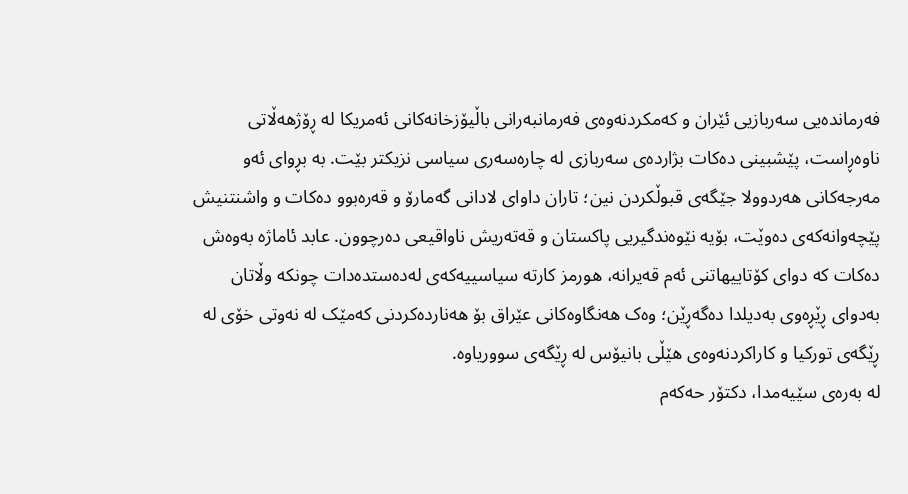فەرماندەیی سەربازیی ئێران و کەمکردنەوەی فەرمانبەرانی باڵیۆزخانەکانی ئەمریکا لە ڕۆژهەڵاتی ناوەڕاست، پێشبینی دەکات بژاردەی سەربازی لە چارەسەری سیاسی نزیکتر بێت. بە بڕوای ئەو مەرجەکانی هەردوولا جێگەی قبوڵکردن نین؛ تاران داوای لادانی گەمارۆ و قەرەبوو دەکات و واشنتنیش پێچەوانەکەی دەوێت، بۆیە نێوەندگیریی پاکستان و قەتەریش ناواقیعی دەرچوون. عابد ئاماژە بەوەش دەکات کە دوای کۆتاییهاتنی ئەم قەیرانە، هورمز کارتە سیاسییەکەی لەدەستدەدات چونکە وڵاتان بەدوای ڕێڕەوی بەدیلدا دەگەڕێن؛ وەک هەنگاوەکانی عێراق بۆ هەناردەکردنی کەمێک لە نەوتی خۆی لە ڕێگەی تورکیا و کاراکردنەوەی هێڵی بانیۆس لە ڕێگەی سووریاوە.
لە بەرەی سێیەمدا، دکتۆر حەکەم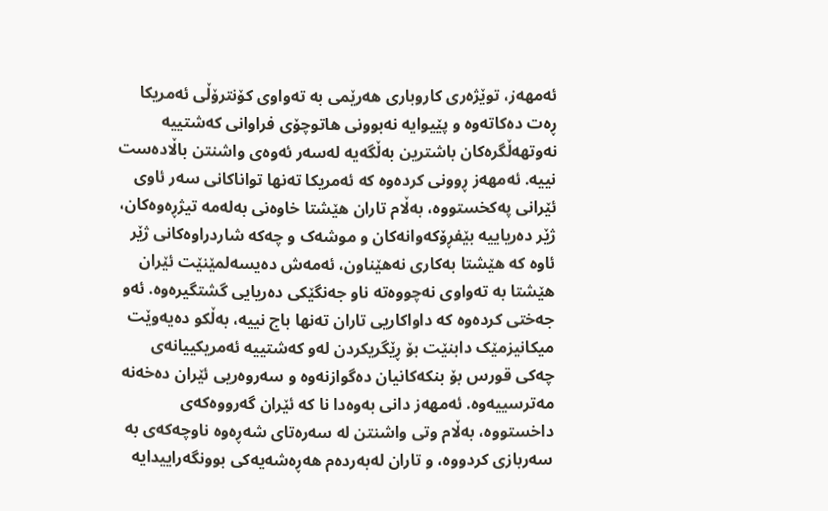ئەمهەز، توێژەری کاروباری هەرێمی بە تەواوی کۆنترۆڵی ئەمریکا ڕەت دەکاتەوە و پێیوایە نەبوونی هاتوچۆی فراوانی کەشتییە نەوتهەڵگرەکان باشترین بەڵگەیە لەسەر ئەوەی واشنتن باڵادەست نییە. ئەمهەز ڕوونی کردەوە کە ئەمریکا تەنها تواناکانی سەر ئاوی ئێرانی پەکخستووە، بەڵام تاران هێشتا خاوەنی بەلەمە تیژڕەوەکان، ژێر دەریاییە بێفڕۆکەوانەکان و موشەک و چەکە شاردراوەکانی ژێر ئاوە کە هێشتا بەکاری نەهێناون، ئەمەش دەیسەلمێنێت ئێران هێشتا بە تەواوی نەچووەتە ناو جەنگێکی دەریایی گشتگیرەوە. ئەو جەختی کردەوە کە داواکاریی تاران تەنها باج نییە، بەڵکو دەیەوێت میکانیزمێک دابنێت بۆ ڕێگریکردن لەو کەشتییە ئەمریکییانەی چەکی قورس بۆ بنکەکانیان دەگوازنەوە و سەروەریی ئێران دەخەنە مەترسییەوە. ئەمهەز دانی بەوەدا نا کە ئێران گەرووەکەی داخستووە، بەڵام وتی واشنتن لە سەرەتای شەڕەوە ناوچەکەی بە سەربازی کردووە، و تاران لەبەردەم هەڕەشەیەکی بوونگەراییدایە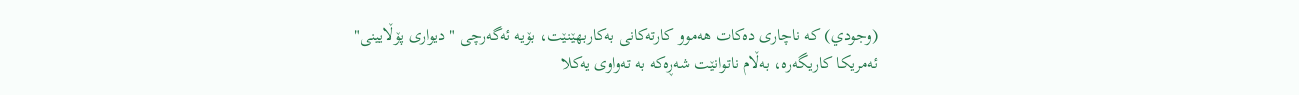(وجودي) کە ناچاری دەکات هەموو کارتەکانی بەکاربهێنێت، بۆیە ئەگەرچی "دیواری پۆڵایینی" ئەمریکا کاریگەرە، بەڵام ناتوانێت شەڕەکە بە تەواوی یەکلا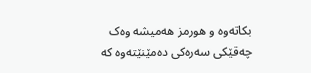بکاتەوە و هورمز هەمیشە وەک چەقێکی سەرەکی دەمێنێتەوە کە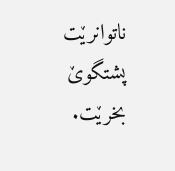ناتوانرێت پشتگوێ بخرێت.